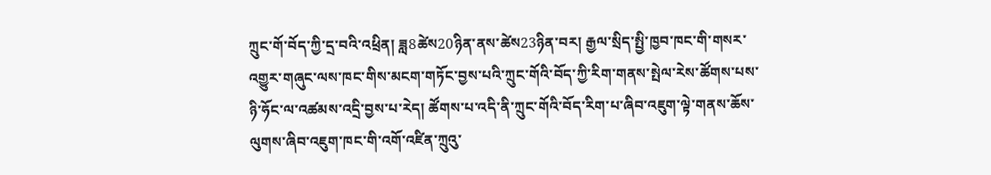ཀྲུང་གོ་བོད་ཀྱི་དྲ་བའི་འཕྲིན། ཟླ8ཚེས20ཉིན་ནས་ཚེས23ཉིན་བར། རྒྱལ་སྲིད་སྤྱི་ཁྱབ་ཁང་གི་གསར་འགྱུར་གཞུང་ལས་ཁང་གིས་མངག་གཏོང་བྱས་པའི་ཀྲུང་གོའི་བོད་ཀྱི་རིག་གནས་སྤེལ་རེས་ཚོགས་པས་ཉི་ཧོང་ལ་འཚམས་འདྲི་བྱས་པ་རེད། ཚོགས་པ་འདི་ནི་ཀྲུང་གོའི་བོད་རིག་པ་ཞིབ་འཇུག་ལྟེ་གནས་ཆོས་ལུགས་ཞིབ་འཇུག་ཁང་གི་འགོ་འཛིན་ཀྲུའུ་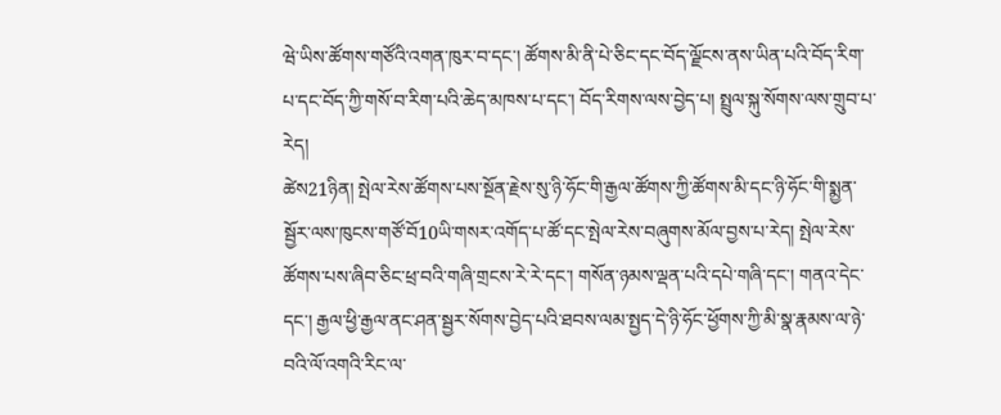ཝེ་ཡིས་ཚོགས་གཙོའི་འགན་ཁུར་བ་དང་། ཚོགས་མི་ནི་པེ་ཅིང་དང་བོད་ལྗོངས་ནས་ཡིན་པའི་བོད་རིག་པ་དང་བོད་ཀྱི་གསོ་བ་རིག་པའི་ཆེད་མཁས་པ་དང་། བོད་རིགས་ལས་བྱེད་པ། སྤྲུལ་སྐུ་སོགས་ལས་གྲུབ་པ་རེད།
ཚེས21ཉིན། སྤེལ་རེས་ཚོགས་པས་སྔོན་རྗེས་སུ་ཉི་ཧོང་གི་རྒྱལ་ཚོགས་ཀྱི་ཚོགས་མི་དང་ཉི་ཧོང་གི་སྨྱན་སྦྱོར་ལས་ཁུངས་གཙོ་བོ10ཡི་གསར་འགོད་པ་ཚོ་དང་སྤེལ་རེས་བཞུགས་མོལ་བྱས་པ་རེད། སྤེལ་རེས་ཚོགས་པས་ཞིབ་ཅིང་ཕྲ་བའི་གཞི་གྲངས་རེ་རེ་དང་། གསོན་ཉམས་ལྡན་པའི་དཔེ་གཞི་དང་། གནའ་དེང་དང་། རྒྱལ་ཕྱི་རྒྱལ་ནང་ཤན་སྦྱར་སོགས་བྱེད་པའི་ཐབས་ལམ་སྤྱད་དེ་ཉི་ཧོང་ཕྱོགས་ཀྱི་མི་སྣ་རྣམས་ལ་ཉེ་བའི་ལོ་འགའི་རིང་ལ་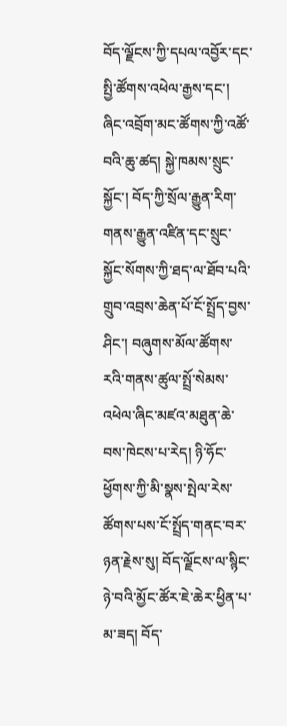བོད་ལྗོངས་ཀྱི་དཔལ་འབྱོར་དང་སྤྱི་ཚོགས་འཕེལ་རྒྱས་དང་། ཞིང་འབྲོག་མང་ཚོགས་ཀྱི་འཚོ་བའི་ཆུ་ཚད། སྐྱེ་ཁམས་སྲུང་སྐྱོང་། བོད་ཀྱི་སྲོལ་རྒྱུན་རིག་གནས་རྒྱུན་འཛིན་དང་སྲུང་སྐྱོང་སོགས་ཀྱི་ཐད་ལ་ཐོབ་པའི་གྲུབ་འབྲས་ཆེན་པོ་ངོ་སྤྲོད་བྱས་ཤིང་། བཞུགས་མོལ་ཚོགས་རའི་གནས་ཚུལ་སྤྲོ་སེམས་འཕེལ་ཞིང་མཛའ་མཐུན་ཆེ་བས་ཁེངས་པ་རེད། ཉི་ཧོང་ཕྱོགས་ཀྱི་མི་སྣས་སྤེལ་རེས་ཚོགས་པས་ངོ་སྤྲོད་གནང་བར་ཉན་རྗེས་སུ། བོད་ལྗོངས་ལ་སྙིང་ཉེ་བའི་མྱོང་ཚོར་ཇེ་ཆེར་ཕྱིན་པ་མ་ཟད། བོད་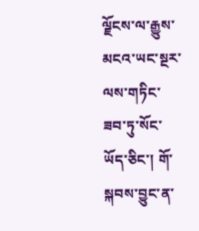ལྗོངས་ལ་རྒྱུས་མངའ་ཡང་སྔར་ལས་གཏིང་ཟབ་ཏུ་སོང་ཡོད་ཅིང་། གོ་སྐབས་བྱུང་ན་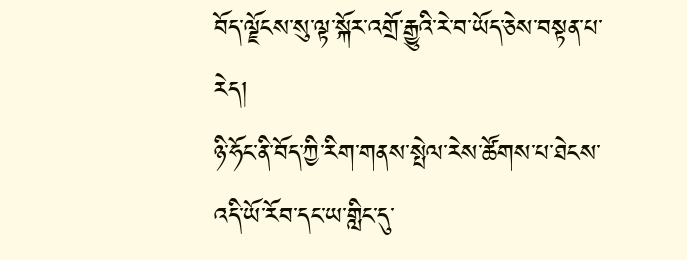བོད་ལྗོངས་སུ་ལྟ་སྐོར་འགྲོ་རྒྱུའི་རེ་བ་ཡོད་ཅེས་བསྟན་པ་རེད།
ཉི་ཧོང་ནི་བོད་ཀྱི་རིག་གནས་སྤེལ་རེས་ཚོགས་པ་ཐེངས་འདི་ཡོ་རོབ་དང་ཡ་གླིང་དུ་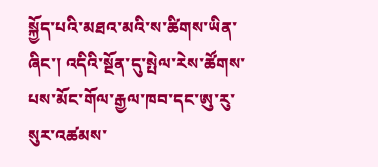སྐྱོད་པའི་མཐའ་མའི་ས་ཚིགས་ཡིན་ཞིང་། འདིའི་སྔོན་དུ་སྤེལ་རེས་ཚོགས་པས་མོང་གོལ་རྒྱལ་ཁབ་དང་ཨུ་རུ་སུར་འཚམས་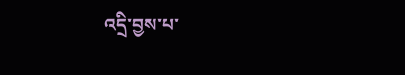འདྲི་བྱས་པ་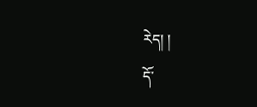རེད། །
དོ་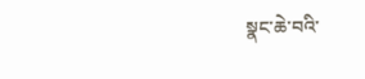སྣང་ཆེ་བའི་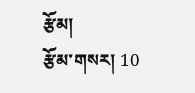རྩོམ།
རྩོམ་གསར། 10